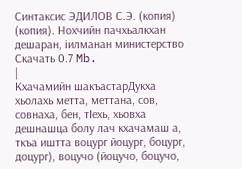Синтаксис ЭДИЛОВ С.Э. (копия) (копия). Нохчийн пачхьалкхан дешаран, iилманан министерство
Скачать 0.7 Mb.
|
Кхачамийн шакъастарДукха хьолахь метта, меттана, сов, совнаха, бен, тIехь, хьовха дешнашца болу лач кхачамаш а, ткъа иштта воцург йоцург, боцург, доцург), воцучо (йоцучо, боцучо,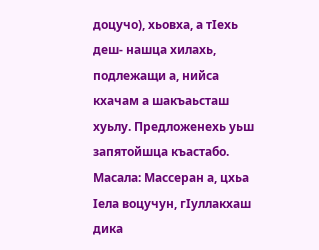доцучо), хьовха, а тIехь деш- нашца хилахь, подлежащи а, нийса кхачам а шакъаьсташ хуьлу. Предложенехь уьш запятойшца къастабо. Масала: Массеран а, цхьа Iела воцучун, гIуллакхаш дика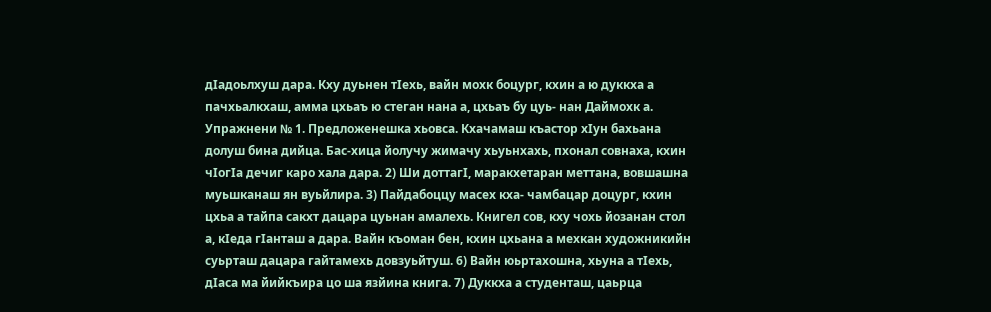дIадоьлхуш дара. Кху дуьнен тIехь, вайн мохк боцург, кхин а ю дуккха а пачхьалкхаш, амма цхьаъ ю стеган нана а, цхьаъ бу цуь- нан Даймохк а. Упражнени № 1. Предложенешка хьовса. Кхачамаш къастор хIун бахьана долуш бина дийца. Бас-хица йолучу жимачу хьуьнхахь, пхонал совнаха, кхин чIогIа дечиг каро хала дара. 2) Ши доттагI, маракхетаран меттана, вовшашна муьшканаш ян вуьйлира. 3) Пайдабоццу масех кха- чамбацар доцург, кхин цхьа а тайпа сакхт дацара цуьнан амалехь. Книгел сов, кху чохь йозанан стол а, кIеда гIанташ а дара. Вайн къоман бен, кхин цхьана а мехкан художникийн суьрташ дацара гайтамехь довзуьйтуш. 6) Вайн юьртахошна, хьуна а тIехь, дIаса ма йийкъира цо ша язйина книга. 7) Дуккха а студенташ, цаьрца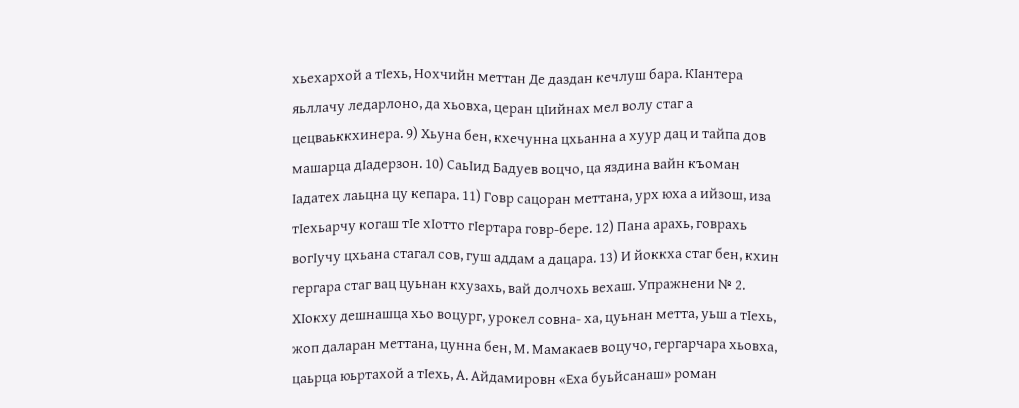хьехархой а тIехь, Нохчийн меттан Де даздан кечлуш бара. КIантера яьллачу ледарлоно, да хьовха, церан цIийнах мел волу стаг а цецваьккхинера. 9) Хьуна бен, кхечунна цхьанна а хуур дац и тайпа дов машарца дIадерзон. 10) СаьIид Бадуев воцчо, ца яздина вайн къоман Iадатех лаьцна цу кепара. 11) Говр сацоран меттана, урх юха а ийзош, иза тIехьарчу когаш тIе хIотто гIертара говр-бере. 12) Пана арахь, говрахь вогIучу цхьана стагал сов, гуш аддам а дацара. 13) И йоккха стаг бен, кхин гергара стаг вац цуьнан кхузахь, вай долчохь вехаш. Упражнени № 2. ХIокху дешнашца хьо воцург, урокел совна- ха, цуьнан метта, уьш а тIехь, жоп даларан меттана, цунна бен, М. Мамакаев воцучо, гергарчара хьовха, цаьрца юьртахой а тIехь, А. Айдамировн «Еха буьйсанаш» роман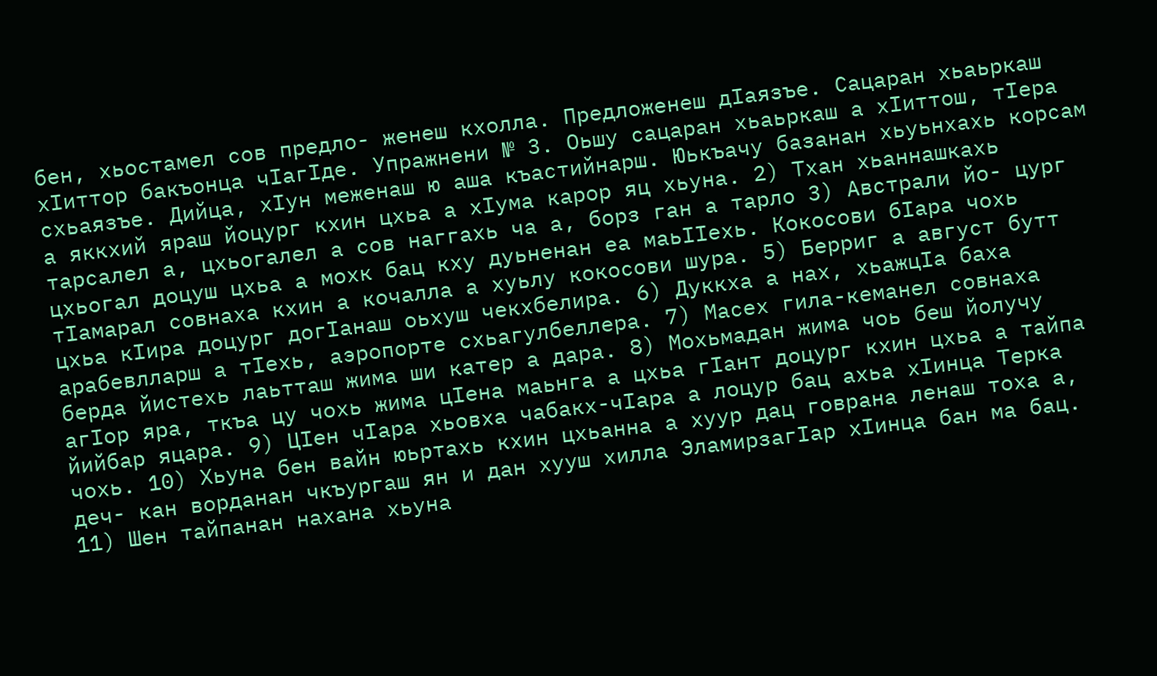бен, хьостамел сов предло- женеш кхолла. Предложенеш дIаязъе. Сацаран хьаьркаш хIиттор бакъонца чIагIде. Упражнени № 3. Оьшу сацаран хьаьркаш а хIиттош, тIера схьаязъе. Дийца, хIун меженаш ю аша къастийнарш. Юькъачу базанан хьуьнхахь корсам а яккхий яраш йоцург кхин цхьа а хIума карор яц хьуна. 2) Тхан хьаннашкахь тарсалел а, цхьогалел а сов наггахь ча а, борз ган а тарло 3) Австрали йо- цург цхьогал доцуш цхьа а мохк бац кху дуьненан еа маьIIехь. Кокосови бIара чохь тIамарал совнаха кхин а кочалла а хуьлу кокосови шура. 5) Берриг а август бутт цхьа кIира доцург догIанаш оьхуш чекхбелира. 6) Дуккха а нах, хьажцIа баха арабевлларш а тIехь, аэропорте схьагулбеллера. 7) Масех гила-кеманел совнаха берда йистехь лаьтташ жима ши катер а дара. 8) Мохьмадан жима чоь беш йолучу агIор яра, ткъа цу чохь жима цIена маьнга а цхьа гIант доцург кхин цхьа а тайпа йийбар яцара. 9) ЦIен чIара хьовха чабакх-чIара а лоцур бац ахьа хIинца Терка чохь. 10) Хьуна бен вайн юьртахь кхин цхьанна а хуур дац говрана ленаш тоха а, деч- кан ворданан чкъургаш ян и дан хууш хилла ЭламирзагIар хIинца бан ма бац. 11) Шен тайпанан нахана хьуна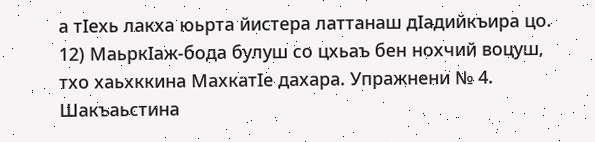а тIехь лакха юьрта йистера латтанаш дIадийкъира цо. 12) МаьркIаж-бода булуш со цхьаъ бен нохчий воцуш, тхо хаьхккина МахкатIе дахара. Упражнени № 4. Шакъаьстина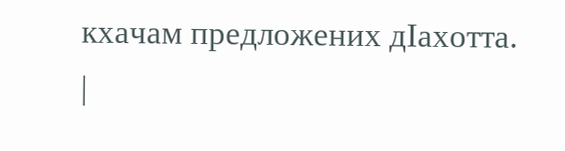кхачам предложених дIахотта.
|